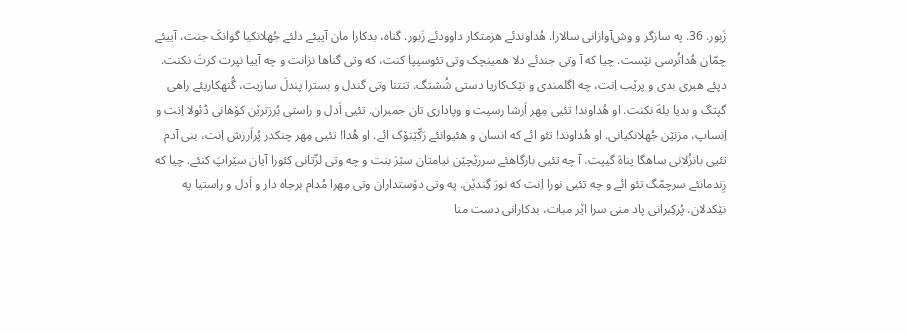زَبور. 36. په سازگر و وش‌آوازانی سالارا. هُداوندئے هزمتکار داوودئے زَبور. گناه، بدکارا مان آییئے دلئے جُهلانکیا گوانکَ جنت، آییئے چمّان هُداتُرسی نێست. چیا که آ وتی جندئے دلا همینچک وتی تئوسیپا کنت، که وتی گناها نزانت و چه آییا نپرت کرتَ نکنت. دپئے هبری بدی و پرێب اِنت، چه اگلمندی و نێک‌کاریا دستی شُشتگ. تنتنا وتی گندل و بسترا پندلَ سازیت، گُنهکاریئے راهی گپتگ و بدیا یلهَ نکنت. او هُداوند! تئیی مِهر اَرشا رسیت و وپاداری تان جمبران. تئیی اَدل و راستی بُرزترێن کۆهانی ڈئولا اِنت و اِنساپ، مزنێن جُهلانکیانی. او هُداوند! تئو ائے که انسان و هئیوانئے رَکّێنۆک ائے. او هُدا! تئیی مِهر چنکدر پُراَرزش اِنت، بنی آدم تئیی بانزُلانی ساهگا پناهَ گیپت. آ چه تئیی بارگاهئے سررێچێن نیامتان سێرَ بنت و چه وتی لزّتانی کئورا آیان سێراپَ کنئے. چیا که زِندمانئے سرچمّگ تئو ائے و چه تئیی نورا اِنت که نورَ گِندێن. په وتی دۆستداران وتی مِهرا مُدام برجاه دار و اَدل و راستیا په نێکدلان. پُرکِبرانی پاد منی سرا اێر مبات، بدکارانی دست منا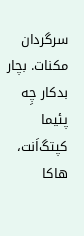سرگردان مکنات. بچار بدکار چِه پئیما کپتگ‌اَنت، هاکا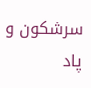سرشکون و پاد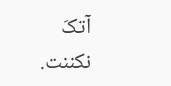آتکَ نکننت.